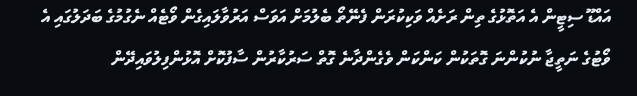އައްޑޫ ސިޓީން އެ އަތޮޅުގެ ތިން ރަށެއް ވަކިކުރަން ފެނޭތޯ ބެލުމަށް އަވަސް އަރުވާލައިގެން ވޯޓެއް ނެގުމުގެ ބަދަލުގައި އެ ވޯޓުގެ ނަތީޖާ ނުކުންނަ ގޮތަކުން ކަންކަން ވެގެންދާނެ ގޮތް ސަރުކާރުން ސާފުކޮށް އޮޅުންފިލުވައިދޭން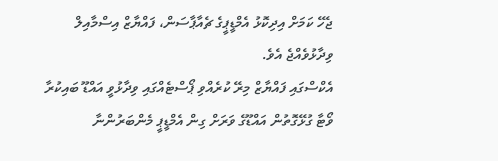ޖެހޭ ކަމަށް އިދިކޮޅު އެމްޑީޕީގެ ޗެއާޕާސަން، ފައްޔާޒް އިސްމާއިލް ވިދާޅުވެއްޖެ އެވެ.
އެކްސްގައި ފައްޔާޒް މިރޭ ކުރެއްވި ޕޯސްޓެއްގައި ވިދާޅުވީ އައްޑޫ ބައިކުރާ ވޯޓާ ގުޅޭގޮތުން އައްޑޫގެ ވަރަށް ގިން އެމްޑީޕީ މެންބަރުންނާ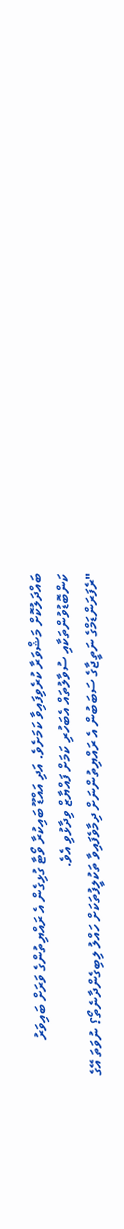ބައްދަލުކޮށް މަޝްވަރާ ކުރެވިފައިވާ ކަމަށެވެ. އަދި އައްޑޫ ބައިކުރާ ވޯޓާ ގުޅިގެން އެ ރައްޔިތުންގެ ވަރަށް ބައިވަރު ކަންބޮޑުވުންތަކާއި ސުވާލުތައް އެބަހުރި ކަމަށް ފައްޔާޒް ވިދާޅުވި އެވެ.
"ރެފަރަންޑަމްގެ ނަތީޖާގެ ސަބަބުން އެ ރައްޔިތުންނަށް ދިމާވެފައިވާ ތަކުލީފުތަކަށް ހައްލު ލިބިގެންދާނެތޯ؟ ނުވަތަ އޭގެ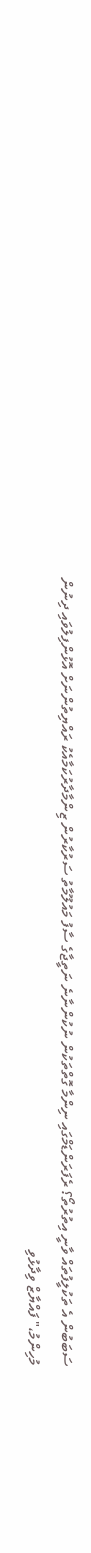ސަބަބުން އެ ތަކުލީފުތައް ވާނީ އިތުރުތޯ؟ ރެފަރަންޑަމްގައި ނިންމާ ގޮތްތަކުން ނުކުންނާނެ ނަތީޖާގެ ސާފު މައުލޫމާތު ސަރުކާރުން ޒިންމާދާރުކަމާއެކު ރައްޔިތުންނަށް އޮޅުންފިލުވައި ދިނުން މުހިންމު،" ފައްޔާޒް ވިދާޅުވި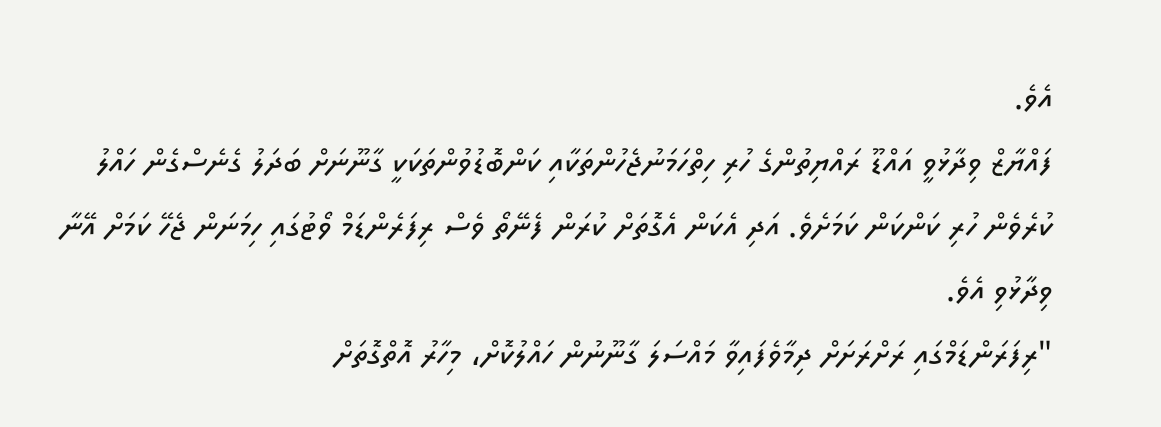އެވެ.
ފައްޔާޒް ވިދާޅުވީ އައްޑޫ ރައްޔިތުންގެ ހުރި ހިތްހަމަނުޖެހުންތަކާއި ކަންބޮޑުވުންތަކަކީ ގާނޫނަށް ބަދަލު ގެނެސްގެން ހައްލު ކުރެވެން ހުރި ކަންކަން ކަމަށެވެ. އަދި އެކަން އެގޮތަށް ކުރަން ފެނޭތޯ ވެސް ރިފަރެންޑަމް ވޯޓުގައި ހިމަނަން ޖެހޭ ކަމަށް އޭނާ ވިދާޅުވި އެވެ.
"ރިފަރަންޑަމްގައި ރަށްރަށަށް ދިމާވެފައިވާ މައްސަލަ ގާނޫނުން ހައްލުކޮށް، މިހާރު އޮތްގޮތަށް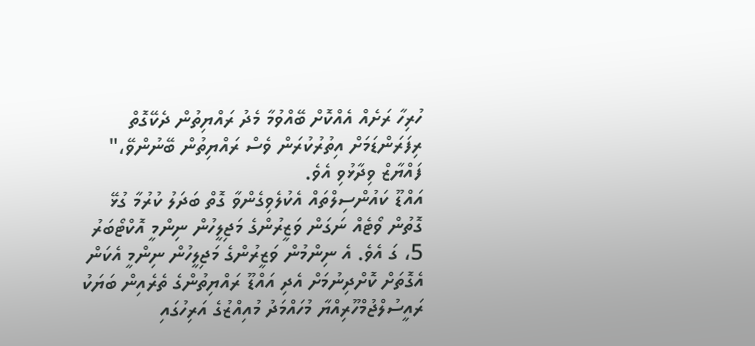ހުރިހާ ރަށެއް އެއްކޮށް ބޭއްވުމާ މެދު ރައްޔިތުން ދެކޭގޮތް ރިފަރަންޑަމަށް އިތުރުކުރަން ވެސް ރައްޔިތުން ބޭނުންވޭ،" ފައްޔާޒް ވިދާޅުވި އެވެ.
އައްޑޫ ކައުންސިލްތައް އެކުލެވިގެންވާ ގޮތް ބަދަލު ކުރުމާ ގުޅޭ ގޮތުން ވޯޓެއް ނަގަން ވަޒީރުންގެ މަޖިލީހުން ނިންމީ އޮކްޓޯބަރު 5، ގަ އެވެ. އެ ނިންމުން ވަޒީރުންގެ މަޖިލީހުން ނިންމީ އެކަން އެގޮތަށް ކޮށްދިނުމަށް އެދި އައްޑޫ ރައްޔިތުންގެ ތެރެއިން ބަޔަކު ރައީސުލްޖުމްހޫރިއްޔާ މުހައްމަދު މުއިއްޒުގެ އަރިހުގައި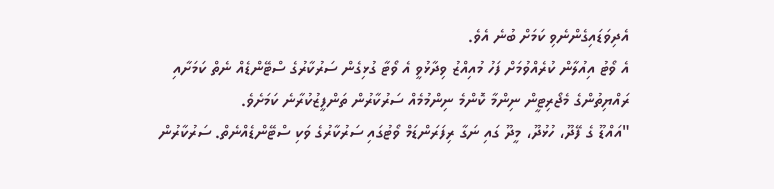އެދިވަޑައިގެންނެވި ކަމަށް ބުނެ އެވެ.
އެ ވޯޓު އިއުލާން ކުރެއްވުމަށް ފަހު މުއިއްޒު ވިދާޅުވީ އެ ވޯޓާ ގުޅިގެން ސަރުކާރުގެ ސްޓޭންޑެއް ނެތް ކަމަށާއި ރައްޔިތުންގެ މެޖޯރިޓީން ނިންމާ ކޮންމެ ނިންމުމެއް ސަރުކާރުން ތަންފީޒުކުރާނެ ކަމަށެވެ.
"އައްޑޫ ގެ ފޭދޫ، ހުޅުދޫ، މީދޫ ގައި ނަގާ ރިފަރަންޑަމް ވޯޓުގައި ސަރުކާރުގެ ވަކި ސްޓޭންޑެއްނެތް. ސަރުކާރުން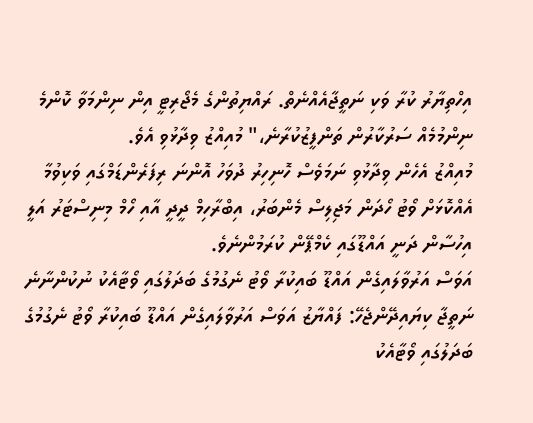އިހްތިޔާރު ކުރާ ވަކި ނަތީޖާއެއްނެތް. ރައްޔިތުންގެ މެޖޯރިޓީ އިން ނިންމަވާ ކޮންމެ ނިންމުމެއް ސަރުކާރުން ތަންފީޒުކުރާނެ،" މުއިއްޒު ވިދާޅުވި އެވެ.
މުއިއްޒު އެހެން ވިދާޅުވި ނަމަވެސް ހޮނިހިރު ދުވަހު އޮންނަ ރިފަރެންޑަމްގައި ވަކިވުމާ އެއްކޮޅަށް ވޯޓު ހޯދަން މަޖިލިސް މެންބަރު، އިބްރާހިމް ދީދީ އާއި ހޯމް މިނިސްޓަރު އަލީ އިހުސާން ދަނީ އައްޑޫގައި ކެމްޕޭން ކުރަމުންނެވެ.
އަވަސް އަރުވާލައިގެން އައްޑޫ ބައިކުރާ ވޯޓު ނެގުމުގެ ބަދަލުގައި ވޯޓާއެކު ނުކުންނާނެ ނަތީޖާ ކިޔައިދޭންޖެހޭ: ފައްޔާޒު އަވަސް އަރުވާލައިގެން އައްޑޫ ބައިކުރާ ވޯޓު ނެގުމުގެ ބަދަލުގައި ވޯޓާއެކު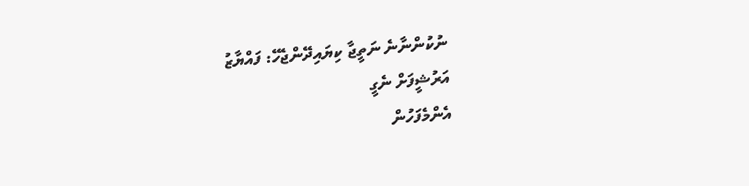ނުކުންނާނެ ނަތީޖާ ކިޔައިދޭންޖެހޭ: ފައްޔާޒު
އަރުޝީފަށް ނެގީ
އެންމެފަހުން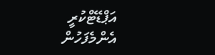އަޕްޑޭޓްކުރީ
އެންމެފަހުން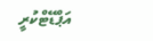އަޕްޑޭޓްކުރީ